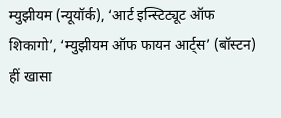म्युझीयम (न्यूयॉर्क), ‘आर्ट इन्स्टिट्यूट ऑफ शिकागो’, ‘म्युझीयम ऑफ फायन आर्ट्स’ (बॉस्टन) हीं खासा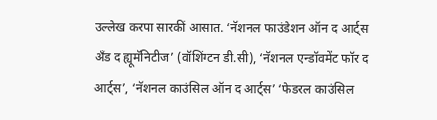उल्लेख करपा सारकीं आसात. ‘नॅशनल फाउंडेशन ऑन द आर्ट्स अँड द ह्यूमॅनिटीज’ (वॉशिंग्टन डी.सी), ‘नॅशनल एन्डॉवमेंट फॉर द आर्ट्स’, ‘नॅशनल काउंसिल ऑन द आर्ट्स’ ‘फेडरल काउंसिल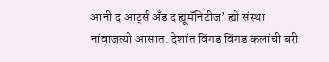आनी द आर्ट्स अँड द ह्यूमॅनिटीज’ ह्यो संस्था नांवाजत्यो आसात. देशांत विंगड विंगड कलांची बरी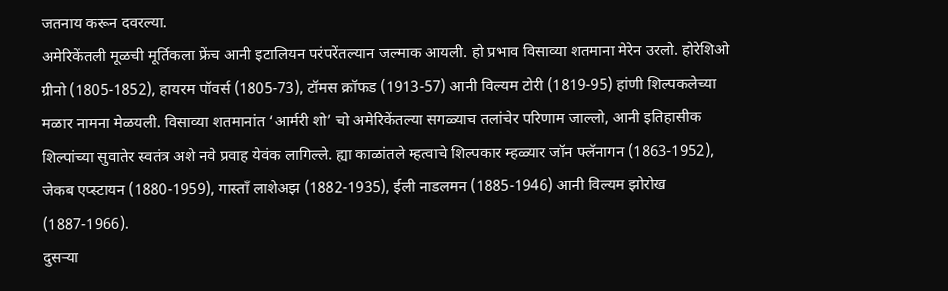जतनाय करून दवरल्या.
अमेरिकेंतली मूळची मूर्तिकला फ्रेंच आनी इटालियन परंपरेंतल्यान जल्माक आयली. हो प्रभाव विसाव्या शतमाना मेरेन उरलो. होरेशिओ ग्रीनो (1805-1852), हायरम पॉवर्स (1805-73), टॉमस क्रॉफड (1913-57) आनी विल्यम टोरी (1819-95) हांणी शिल्पकलेच्या मळार नामना मेळयली. विसाव्या शतमानांत ‘आर्मरी शो’ चो अमेरिकेंतल्या सगळ्याच तलांचेर परिणाम जाल्लो, आनी इतिहासीक शिल्पांच्या सुवातेर स्वतंत्र अशे नवे प्रवाह येवंक लागिल्ले. ह्या काळांतले म्हत्वाचे शिल्पकार म्हळ्यार जॉन फ्लॅनागन (1863-1952), जेकब एप्स्टायन (1880-1959), गास्ताँ लाशेअझ (1882-1935), ईली नाडलमन (1885-1946) आनी विल्यम झोरोख (1887-1966).
दुसऱ्या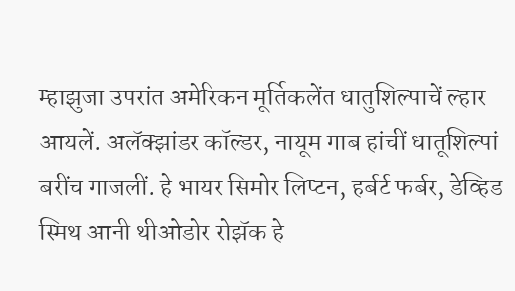म्हाझुजा उपरांत अमेरिकन मूर्तिकलेंत धातुशिल्पाचें ल्हार आयलें. अलॅक्झांडर कॉल्डर, नायूम गाब हांचीं धातूशिल्पां बरींच गाजलीं. हे भायर सिमोर लिप्टन, हर्बर्ट फर्बर, डेव्हिड स्मिथ आनी थीओडोर रोझॅक हे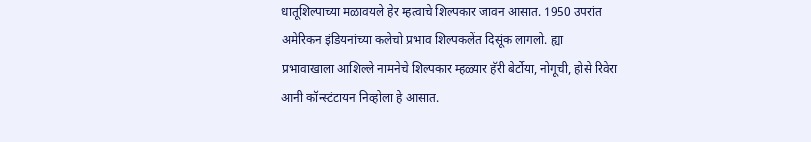धातूशिल्पाच्या मळावयले हेर म्हत्वाचे शिल्पकार जावन आसात. 1950 उपरांत अमेरिकन इंडियनांच्या कलेचो प्रभाव शिल्पकलेंत दिसूंक लागलो. ह्या प्रभावाखाला आशिल्ले नामनेचे शिल्पकार म्हळ्यार हॅरी बेर्टोया, नोगूची, होसे रिवेरा आनी कॉन्स्टंटायन निव्होला हे आसात.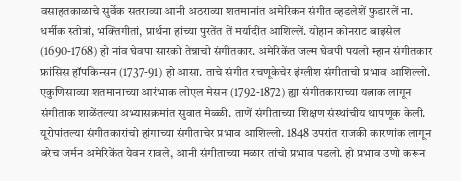वसाहतकाळाचे सुर्वेक सतराव्या आनी अठराव्या शतमानांत अमेरिकन संगीत व्हडलेशें फुडारलें ना. धर्मीक स्तोत्रां, भक्तिगीतां, प्रार्थना हांच्या पुरतेंत तें मर्यादीत आशिल्लें. योहान कोनराट बाइसेल (1690-1768) हो नांव घेवपा सारको तेन्नाचो संगीतकार. अमेरिकेंत जल्म घेवपी पयलो म्हान संगीतकार फ्रांसिस हॉपकिन्सन (1737-91) हो आसा. ताचे संगीत रचणूकेचेर इंग्लीश संगीताचो प्रभाव आशिल्लो. एकुणिसाव्या शतमानाच्या आरंभाक लोएल मेसन (1792-1872) ह्या संगीतकाराच्या यत्नाक लागून संगीताक शाळेंतल्या अभ्यासक्रमांत सुवात मेळ्ळी. ताणें संगीताच्या शिक्षण संस्थांचीय थापणूक केली. यूरोपांतल्या संगीतकारांचो हांगाच्या संगीताचेर प्रभाव आशिल्लो. 1848 उपरांत राजकी कारणांक लागून बरेच जर्मन अमेरिकेंत येवन रावले, आनी संगीताच्या मळार तांचो प्रभाव पडलो. हो प्रभाव उणो करून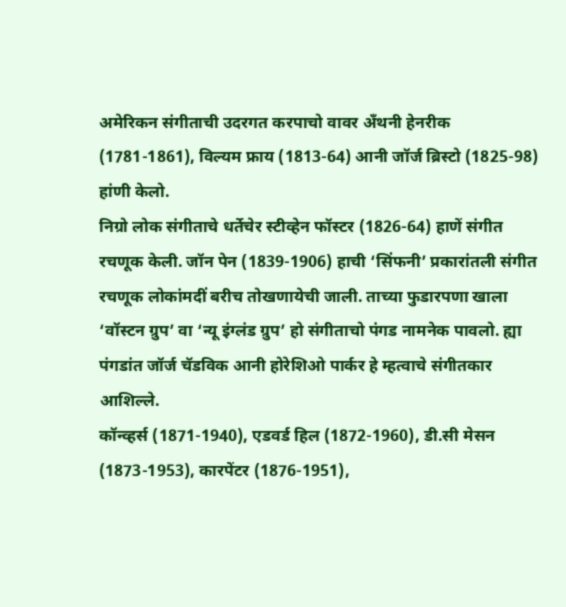अमेरिकन संगीताची उदरगत करपाचो वावर अँथनी हेनरीक (1781-1861), विल्यम फ्राय (1813-64) आनी जॉर्ज ब्रिस्टो (1825-98) हांणी केलो.
निग्रो लोक संगीताचे धर्तेचेर स्टीव्हेन फॉस्टर (1826-64) हाणें संगीत रचणूक केली. जॉन पेन (1839-1906) हाची ‘सिंफनी’ प्रकारांतली संगीत रचणूक लोकांमदीं बरीच तोखणायेची जाली. ताच्या फुडारपणा खाला ‘वॉस्टन ग्रुप’ वा ‘न्यू इंग्लंड ग्रुप’ हो संगीताचो पंगड नामनेक पावलो. ह्या पंगडांत जॉर्ज चॅडविक आनी होरेशिओ पार्कर हे म्हत्वाचे संगीतकार आशिल्ले.
कॉन्व्हर्स (1871-1940), एडवर्ड हिल (1872-1960), डी.सी मेसन (1873-1953), कारपेंटर (1876-1951),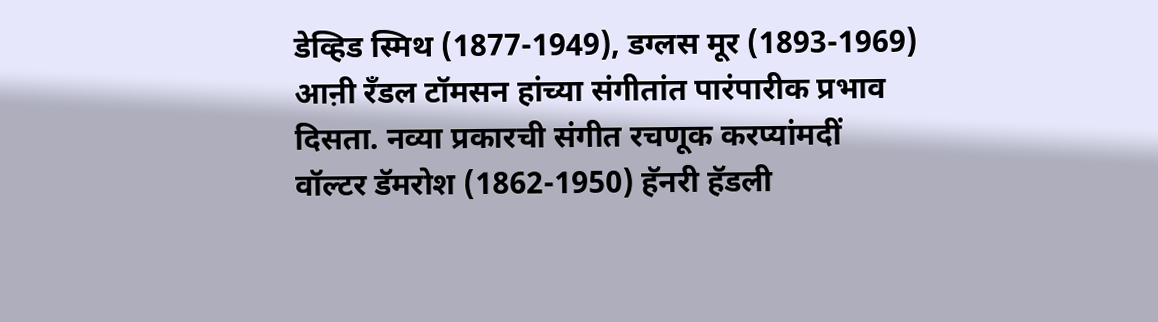डेव्हिड स्मिथ (1877-1949), डग्लस मूर (1893-1969) आऩी रँडल टॉमसन हांच्या संगीतांत पारंपारीक प्रभाव दिसता. नव्या प्रकारची संगीत रचणूक करप्यांमदीं वॉल्टर डॅमरोश (1862-1950) हॅनरी हॅडली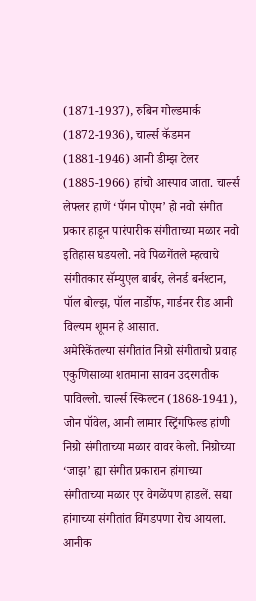(1871-1937), रुबिन गोल्डमार्क (1872-1936), चार्ल्स कॅडमन (1881-1946) आनी डीम्झ टेलर (1885-1966) हांचो आस्पाव जाता. चार्ल्स लेफ्लर हाणें ‘पॅगन पोएम’ हो नवो संगीत प्रकार हाडून पारंपारीक संगीताच्या मळार नवो इतिहास घडयलो. नवे पिळगेंतले म्हत्वाचे संगीतकार सॅम्युएल बार्बर, लेनर्ड बर्नश्टान, पॉल बोल्झ, पॉल नार्डोफ, गार्डनर रीड आनी विल्यम शूमन हे आसात.
अमेरिकेंतल्या संगीतांत निग्रो संगीताचो प्रवाह एकुणिसाव्या शतमाना सावन उदरगतीक पाविल्लो. चार्ल्स स्किल्टन (1868-1941), जोन पॉवेल, आनी लामार स्ट्रिंगफिल्ड हांणी निग्रो संगीताच्या मळार वावर केलो. निग्रोच्या ‘जाझ’ ह्या संगीत प्रकारान हांगाच्या संगीताच्या मळार एर वेगळेंपण हाडलें. सद्या हांगाच्या संगीतांत विंगडपणा रोच आयला. आनीक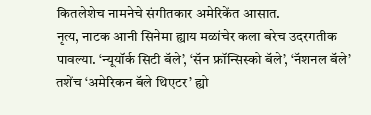कितलेशेच नामनेचे संगीतकार अमेरिकेंत आसात.
नृत्य, नाटक आनी सिनेमा ह्याय मळांचेर कला बरेच उदरगतीक पावल्या. ‘न्यूयॉर्क सिटी बॅले’, ‘सॅन फ्रॉन्सिस्को बॅले’, ‘नॅशनल बॅले’ तशेंच ‘अमेरिकन बॅले थिएटर’ ह्यो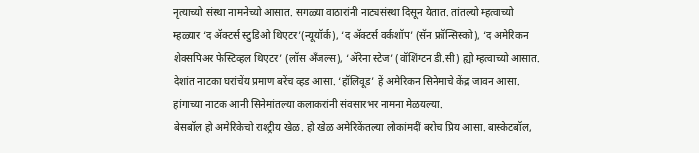नृत्याच्यो संस्था नामनेच्यो आसात. सगळ्या वाठारांनी नाट्यसंस्था दिसून येतात. तांतल्यो म्हत्वाच्यो म्हळ्यार ‘द ॲक्टर्स स्टुडिओ थिएटर’(न्यूयॉर्क), ‘द ॲक्टर्स वर्कशॉप’ (सॅन फ्रॉन्सिस्को), ‘द अमेरिकन शेक्सपिअर फेस्टिव्हल थिएटर’ (लॉस अँजल्स), ‘ॲरेना स्टेज’ (वॉशिंग्टन डी.सी) ह्यो म्हत्वाच्यो आसात. देशांत नाटका घरांचेंय प्रमाण बरेंच व्हड आसा. ‘हॉलिवूड’ हें अमेरिकन सिनेमाचे केंद्र जावन आसा. हांगाच्या नाटक आनी सिनेमांतल्या कलाकरांनी संवसारभर नामना मेळयल्या.
बेसबॉल हो अमेरिकेचो राश्ट्रीय खेळ. हो खेळ अमेरिकेंतल्या लोकांमदीं बरोच प्रिय आसा. बास्केटबॉल,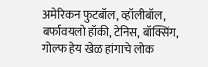अमेरिकन फुटबॉल, व्हॉलीबॉल, बर्फावयलो हॉकी, टेनिस, बॉक्सिंग, गोल्फ हेय खेळ हांगाचे लोक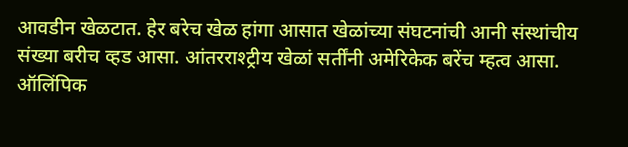आवडीन खेळटात. हेर बरेच खेळ हांगा आसात खेळांच्या संघटनांची आनी संस्थांचीय संख्या बरीच व्हड आसा. आंतरराश्ट्रीय खेळां सर्तींनी अमेरिकेक बरेंच म्हत्व आसा. ऑलिंपिक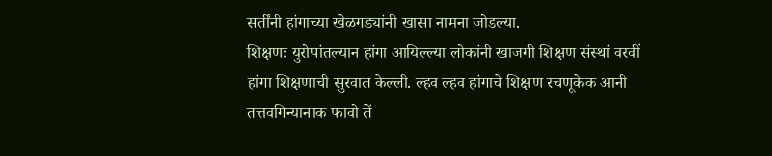सर्तींनी हांगाच्या खेळगड्यांनी खासा नामना जोडल्या.
शिक्षणः युरोपांतल्यान हांगा आयिल्ल्या लोकांनी खाजगी शिक्षण संस्थां वरवीं हांगा शिक्षणाची सुरवात केल्ली. ल्हव ल्हव हांगाचे शिक्षण रचणूकेक आनी तत्तवगिन्यानाक फावो तें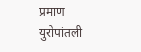प्रमाण युरोपांतली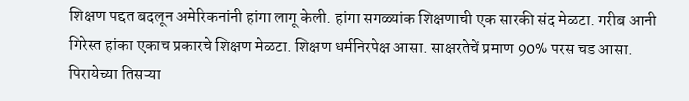शिक्षण पद्दत बदलून अमेरिकनांनी हांगा लागू केली. हांगा सगळ्यांक शिक्षणाची एक सारकी संद मेळटा. गरीब आनी गिरेस्त हांका एकाच प्रकारचे शिक्षण मेळटा. शिक्षण धर्मनिरपेक्ष आसा. साक्षरतेचें प्रमाण 90% परस चड आसा.
पिरायेच्या तिसऱ्या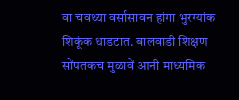वा चवथ्या वर्सासावन हांगा भुरग्यांक शिकूंक धाडटात. बालवाडी शिक्षण सोंपतकच मुळावें आनी माध्यमिक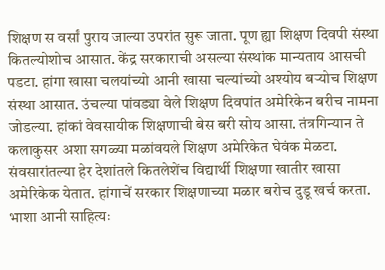शिक्षण स वर्सां पुराय जाल्या उपरांत सुरू जाता. पूण ह्या शिक्षण दिवपी संस्था कितल्योशोच आसात. केंद्र सरकाराची असल्या संस्थांक मान्यताय आसची पडटा. हांगा खासा चलयांच्यो आनी खासा चल्यांच्यो अश्योय बऱ्योच शिक्षण संस्था आसात. उंचल्या पांवड्या वेले शिक्षण दिवपांत अमेरिकेन बरीच नामना जोडल्या. हांकां वेवसायीक शिक्षणाची बेस बरी सोय आसा. तंत्रगिन्यान ते कलाकुसर अशा सगळ्या मळांवयले शिक्षण अमेरिकेत घेवंक मेळटा. संवसारांतल्या हेर देशांतले कितलेशेंच विद्यार्थी शिक्षणा खातीर खासा अमेरिकेक येतात. हांगाचें सरकार शिक्षणाच्या मळार बरोच दुडू खर्च करता.
भाशा आनी साहित्यः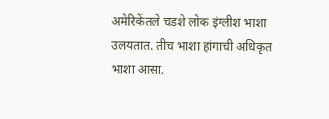अमेरिकेंतले चडशे लोक इंग्लीश भाशा उलयतात. तीच भाशा हांगाची अधिकृत भाशा आसा.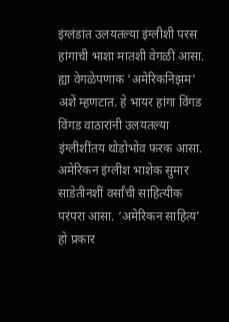इंग्लंडांत उलयतल्या इंग्लीशी परस हांगाची भाशा मातशी वेगळी आसा. ह्या वेगळेपणाक ‘अमेरिकनिझम’ अशें म्हणटात. हे भायर हांगा विंगड विंगड वाठारांनी उलयतल्या इंग्लीशींतय थोडोभोव फरक आसा.
अमेरिकन इंग्लीश भाशेक सुमार साडेतीनशीं वर्सांची साहित्यीक परंपरा आसा. ‘अमेरिकन साहित्य’ हो प्रकार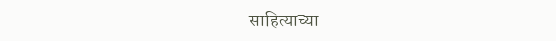साहित्याच्या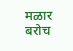मळार बरोच